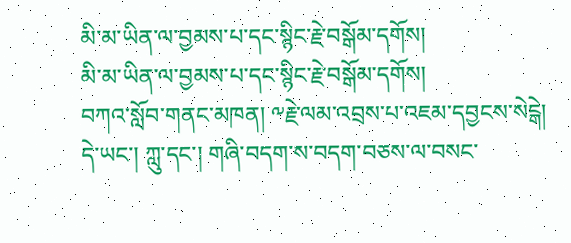མི་མ་ཡིན་ལ་བྱམས་པ་དང་སྙིང་རྗེ་བསྒོམ་དགོས།
མི་མ་ཡིན་ལ་བྱམས་པ་དང་སྙིང་རྗེ་བསྒོམ་དགོས།
བཀའ་སློབ་གནང་མཁན། ༸རྗེ་ལམ་འབྲས་པ་འཇམ་དབྱངས་སེངྒེ།
དེ་ཡང་། ཀླུ་དང་། གཞི་བདག་ས་བདག་བཅས་ལ་བསང་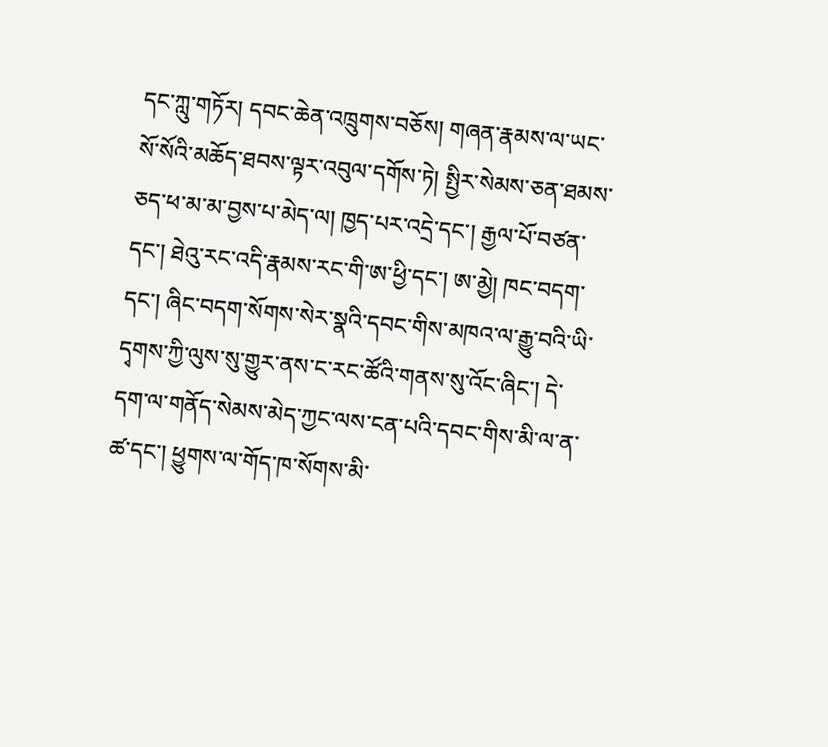དང་ཀླུ་གཏོར། དབང་ཆེན་འཁྲུགས་བཅོས། གཞན་རྣམས་ལ་ཡང་སོ་སོའི་མཆོད་ཐབས་ལྟར་འབུལ་དགོས་ཏེ། སྤྱིར་སེམས་ཅན་ཐམས་ཅད་ཕ་མ་མ་བྱས་པ་མེད་ལ། ཁྱད་པར་འདྲེ་དང་། རྒྱལ་པོ་བཙན་དང་། ཐེའུ་རང་འདི་རྣམས་རང་གི་ཨ་ཕྱི་དང་། ཨ་མྱེ། ཁང་བདག་དང་། ཞིང་བདག་སོགས་སེར་སྣའི་དབང་གིས་མཁའ་ལ་རྒྱུ་བའི་ཡི་དྭགས་ཀྱི་ལུས་སུ་གྱུར་ནས་ང་རང་ཚོའི་གནས་སུ་འོང་ཞིང་། དེ་དག་ལ་གནོད་སེམས་མེད་ཀྱང་ལས་ངན་པའི་དབང་གིས་མི་ལ་ན་ཚ་དང་། ཕྱུགས་ལ་གོད་ཁ་སོགས་མི་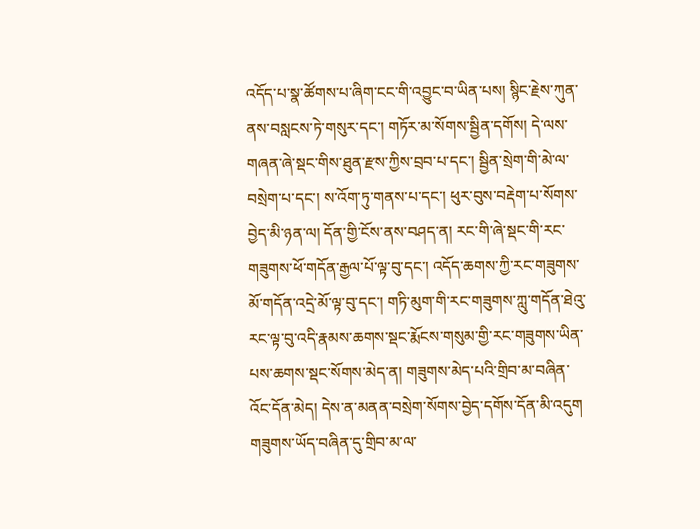འདོད་པ་སྣ་ཚོགས་པ་ཞིག་ངང་གི་འབྱུང་བ་ཡིན་པས། སྙིང་རྗེས་ཀུན་ནས་བསླངས་ཏེ་གསུར་དང་། གཏོར་མ་སོགས་སྦྱིན་དགོས། དེ་ལས་གཞན་ཞེ་སྡང་གིས་ཐུན་རྫས་ཀྱིས་བྲབ་པ་དང་། སྦྱིན་སྲེག་གི་མེ་ལ་བསྲེག་པ་དང་། ས་འོག་ཏུ་གནས་པ་དང་། ཕུར་བུས་བརྡེག་པ་སོགས་བྱེད་མི་ཉན་ལ། དོན་གྱི་ངོས་ནས་བཤད་ན། རང་གི་ཞེ་སྡང་གི་རང་གཟུགས་ཕོ་གདོན་རྒྱལ་པོ་ལྟ་བུ་དང་། འདོད་ཆགས་ཀྱི་རང་གཟུགས་མོ་གདོན་འདྲེ་མོ་ལྟ་བུ་དང་། གཏི་མུག་གི་རང་གཟུགས་ཀླུ་གདོན་ཐེའུ་རང་ལྟ་བུ་འདི་རྣམས་ཆགས་སྡང་རྨོངས་གསུམ་གྱི་རང་གཟུགས་ཡིན་པས་ཆགས་སྡང་སོགས་མེད་ན། གཟུགས་མེད་པའི་གྲིབ་མ་བཞིན་འོང་དོན་མེད། དེས་ན་མནན་བསྲེག་སོགས་བྱེད་དགོས་དོན་མི་འདུག གཟུགས་ཡོད་བཞིན་དུ་གྲིབ་མ་ལ་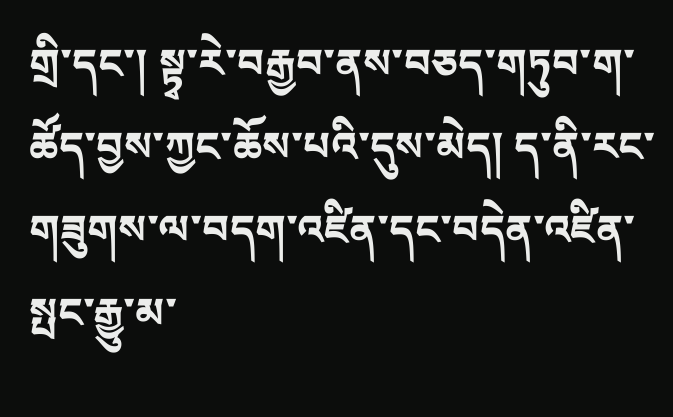གྲི་དང་། སྟྭ་རེ་བརྒྱབ་ནས་བཅད་གཏུབ་ག་ཚོད་བྱས་ཀྱང་ཆོས་པའི་དུས་མེད། ད་ནི་རང་གཟུགས་ལ་བདག་འཛིན་དང་བདེན་འཛིན་སྤང་རྒྱུ་མ་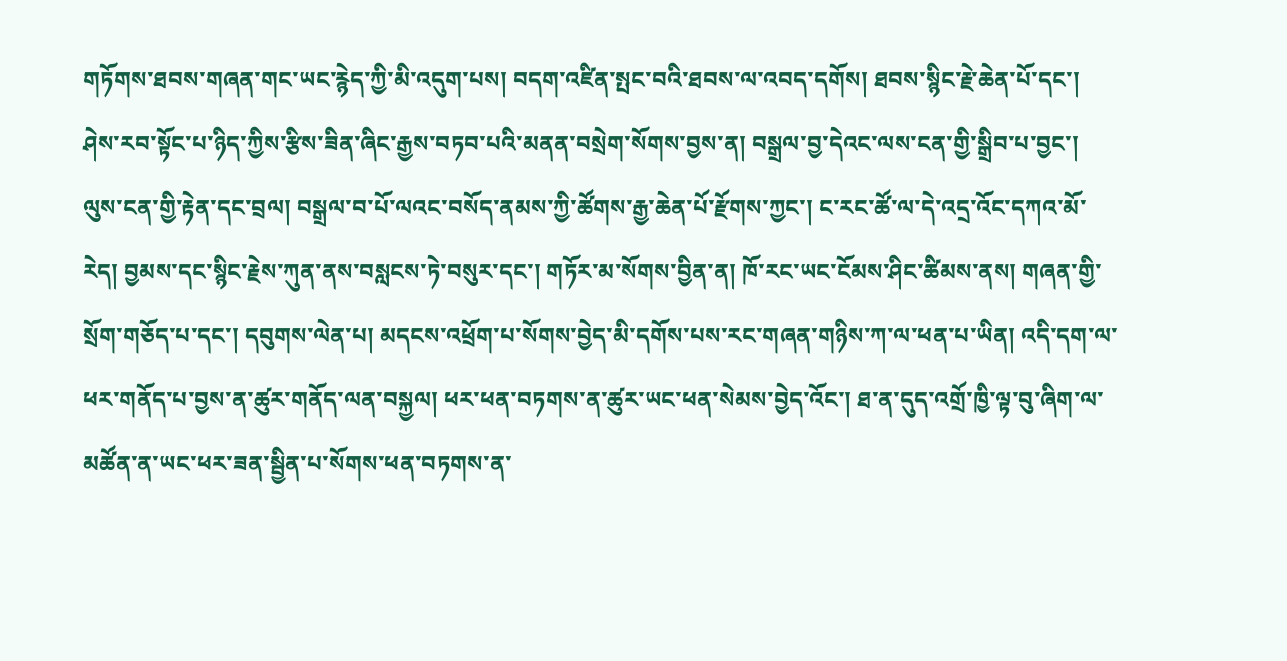གཏོགས་ཐབས་གཞན་གང་ཡང་རྙེད་ཀྱི་མི་འདུག་པས། བདག་འཛིན་སྤང་བའི་ཐབས་ལ་འབད་དགོས། ཐབས་སྙིང་རྗེ་ཆེན་པོ་དང་། ཤེས་རབ་སྟོང་པ་ཉིད་ཀྱིས་རྩིས་ཟིན་ཞིང་རྒྱས་བཏབ་པའི་མནན་བསྲེག་སོགས་བྱས་ན། བསྒྲལ་བྱ་དེའང་ལས་ངན་གྱི་སྒྲིབ་པ་བྱང་། ལུས་ངན་གྱི་རྟེན་དང་བྲལ། བསྒྲལ་བ་པོ་ལའང་བསོད་ནམས་ཀྱི་ཚོགས་རྒྱ་ཆེན་པོ་རྫོགས་ཀྱང་། ང་རང་ཚོ་ལ་དེ་འདྲ་འོང་དཀའ་མོ་རེད། བྱམས་དང་སྙིང་རྗེས་ཀུན་ནས་བསླངས་ཏེ་བསུར་དང་། གཏོར་མ་སོགས་བྱིན་ན། ཁོ་རང་ཡང་ངོམས་ཤིང་ཚིམས་ནས། གཞན་གྱི་སྲོག་གཅོད་པ་དང་། དབུགས་ལེན་པ། མདངས་འཕྲོག་པ་སོགས་བྱེད་མི་དགོས་པས་རང་གཞན་གཉིས་ཀ་ལ་ཕན་པ་ཡིན། འདི་དག་ལ་ཕར་གནོད་པ་བྱས་ན་ཚུར་གནོད་ལན་བསྐྱལ། ཕར་ཕན་བཏགས་ན་ཚུར་ཡང་ཕན་སེམས་བྱེད་འོང་། ཐ་ན་དུད་འགྲོ་ཁྱི་ལྟ་བུ་ཞིག་ལ་མཚོན་ན་ཡང་ཕར་ཟན་སྦྱིན་པ་སོགས་ཕན་བཏགས་ན་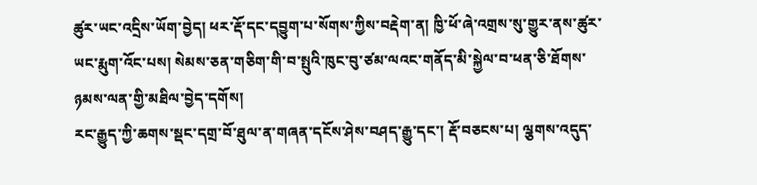ཚུར་ཡང་འདྲིས་ཡོག་བྱེད། ཕར་རྡོ་དང་དབྱུག་པ་སོགས་ཀྱིས་བརྡེག་ན། ཁྱི་ཕོ་ཞེ་འགྲས་སུ་གྱུར་ནས་ཚུར་ཡང་རྨུག་འོང་པས། སེམས་ཅན་གཅིག་གི་བ་སྤུའི་ཁུང་བུ་ཙམ་ལའང་གནོད་མི་སྐྱེལ་བ་ཕན་ཅི་ཐོགས་ཉམས་ལན་གྱི་མཐིལ་བྱེད་དགོས།
རང་རྒྱུད་ཀྱི་ཆགས་སྡང་དགྲ་བོ་ཐུལ་ན་གཞན་དངོས་ཤེས་བཤད་རྒྱུ་དང་། རྡོ་བཅངས་པ། ལྕགས་འདུད་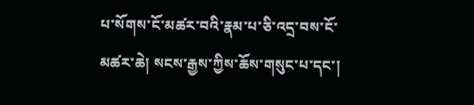པ་སོགས་ངོ་མཚར་བའི་རྣམ་པ་ཅི་འདྲ་བས་ངོ་མཚར་ཆེ། སངས་རྒྱས་ཀྱིས་ཆོས་གསུང་པ་དང་།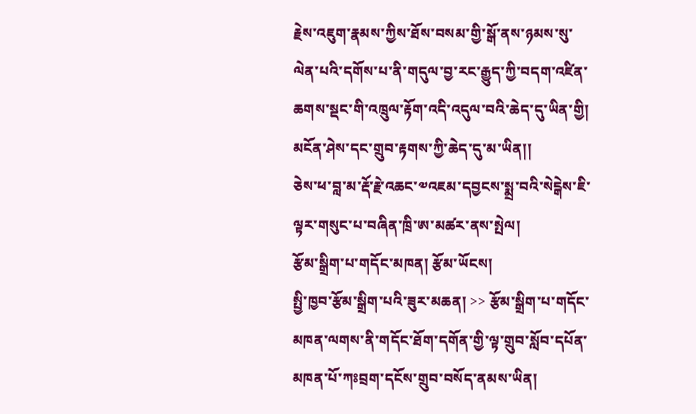རྗེས་འཇུག་རྣམས་ཀྱིས་ཐོས་བསམ་གྱི་སྒོ་ནས་ཉམས་སུ་ལེན་པའི་དགོས་པ་ནི་གདུལ་བྱ་རང་རྒྱུད་ཀྱི་བདག་འཛིན་ཆགས་སྡང་གི་འཁྲུལ་རྟོག་འདི་འདུལ་བའི་ཆེད་དུ་ཡིན་གྱི། མངོན་ཤེས་དང་གྲུབ་རྟགས་ཀྱི་ཆེད་དུ་མ་ཡིན།།
ཅེས་ཕ་བླ་མ་རྡོ་རྗེ་འཆང་༧འཇམ་དབྱངས་སྨྲ་བའི་སེངྒེས་ཇི་ལྟར་གསུང་པ་བཞིན་ཁྲི་ཨ་མཚར་ནས་སྤེལ།
རྩོམ་སྒྲིག་པ་གདོང་མཁན། རྩོམ་ཡོངས།
སྤྱི་ཁྱབ་རྩོམ་སྒྲིག་པའི་ཟུར་མཆན། >> རྩོམ་སྒྲིག་པ་གདོང་མཁན་ལགས་ནི་གདོང་ཐོག་དགོན་གྱི་ལྟ་གྲུབ་སློབ་དཔོན་མཁན་པོ་ཀཿབྲག་དངོས་གྲུབ་བསོད་ནམས་ཡིན།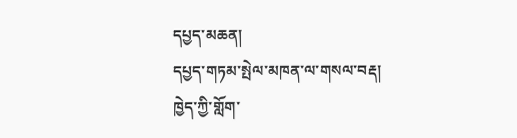དཔྱད་མཆན།
དཔྱད་གཏམ་སྤེལ་མཁན་ལ་གསལ་བརྡ།
ཁྱེད་ཀྱི་གློག་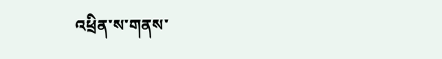འཕྲིན་ས་གནས་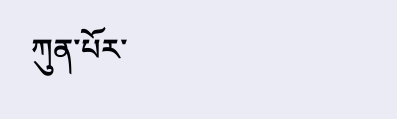ཀུན་པོར་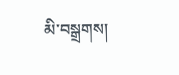མི་བསྒྲགས།